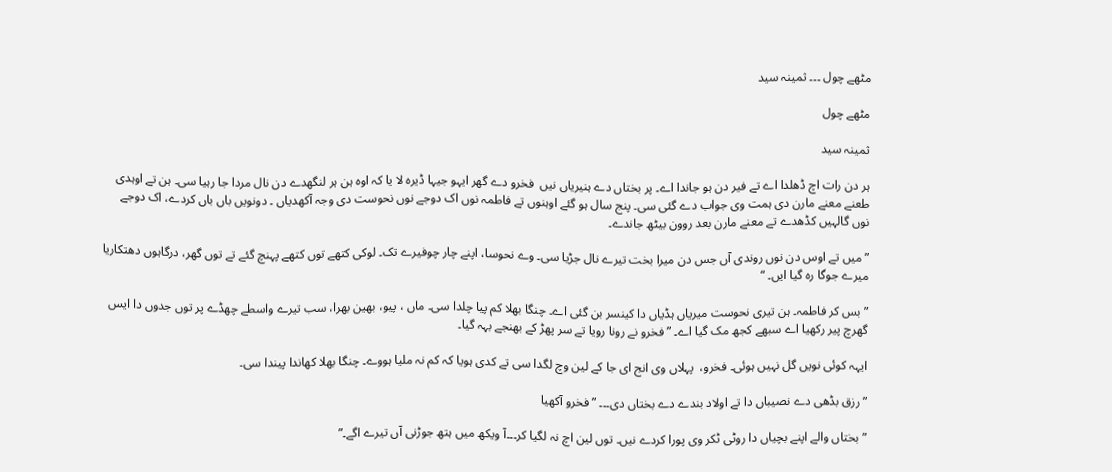مٹھے چول ۔۔۔ ثمینہ سید

مٹھے چول

ثمینہ سید

ہر دن رات اچ ڈھلدا اے تے فیر دن ہو جاندا اے۔ پر بختاں دے ہنیریاں نیں  فخرو دے گھر ایہو جیہا ڈیرہ لا یا کہ اوہ ہن ہر لنگھدے دن نال مردا جا رہیا سی۔ ہن تے اوہدی طعنے معنے مارن دی ہمت وی جواب دے گئی سی۔ پنج سال ہو گئے اوہنوں تے فاطمہ نوں اک دوجے نوں نحوست دی وجہ آکھدیاں ۔ دونویں باں باں کردے، اک دوجے نوں گالہیں کڈھدے تے معنے مارن بعد روون بیٹھ جاندے۔

” میں تے اوس دن نوں روندی آں جس دن میرا بخت تیرے نال جڑیا سی۔ وے نحوسا، اپنے چار چوفیرے تک۔ لوکی کتھے توں کتھے پہنچ گئے تے توں گھر، درگاہوں دھتکاریا میرے جوگا رہ گیا ایں۔ “

” بس کر فاطمہ۔ ہن تیری نحوست میریاں ہڈیاں دا کینسر بن گئی اے۔ چنگا بھلا کم پیا چلدا سی۔ ماں ، پیو، بھین بھرا، سب تیرے واسطے چھڈے پر توں جدوں دا ایس گھرچ پیر رکھیا اے سبھے کجھ مک گیا اے۔ ” فخرو نے رونا رویا تے سر پھڑ کے بھنجے بہہ گیا۔

ایہہ کوئی نویں گل نہیں ہوئی۔ فخرو،  پہلاں وی انج ای جا کے لین وچ لگدا سی تے کدی ہویا کہ کم نہ ملیا ہووے۔ چنگا بھلا کھاندا پیندا سی۔

” رزق بڈھی دے نصیباں دا تے اولاد بندے دے بختاں دی۔۔۔ ” فخرو آکھیا

” بختاں والے اپنے بچیاں دا روٹی ٹکر وی پورا کردے نیں۔ توں لین اچ نہ لگیا کر۔۔۔آ ویکھ میں ہتھ جوڑنی آں تیرے اگے۔”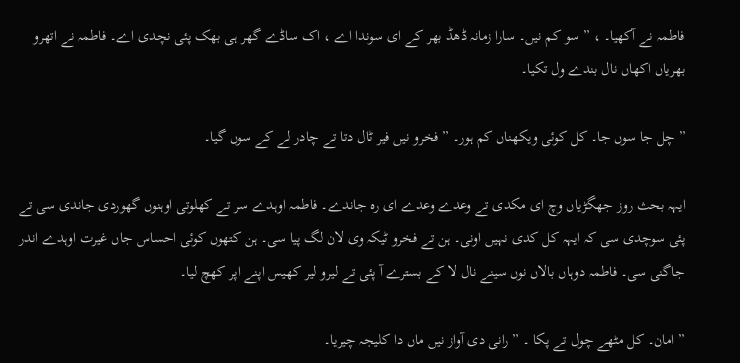فاطمہ نے آکھیا۔ ، ” سو کم نیں۔ سارا زمانہ ڈھڈ بھر کے ای سوندا اے ، اک ساڈے گھر ہی بھک پئی نچدی اے۔ فاطمہ نے اتھرو بھریاں اکھاں نال بندے ول تکیا۔

” چل جا سوں جا۔ کل کوئی ویکھناں کم ہور۔ ” فخرو نیں فیر ٹال دتا تے چادر لے کے سوں گیا۔

ایہہ بحث روز جھگڑیاں وچ ای مکدی تے وعدے وعدے ای رہ جاندے۔ فاطمہ اوہدے سر تے کھلوتی اوہنوں گھوردی جاندی سی تے پئی سوچدی سی کہ ایہہ کل کدی نہیں اونی۔ ہن تے فخرو ٹیکہ وی لان لگ پیا سی۔ ہن کتھوں کوئی احساس جاں غیرت اوہدے اندر جاگنی سی۔ فاطمہ دوہاں بالاں نوں سینے نال لا کے بسترے آ پئی تے لیرو لیر کھیس اپنے اپر کھچ لیا۔

” امان۔ کل مٹھے چول تے پکا ۔ ” رانی دی آواز نیں ماں دا کلیجہ چیریا۔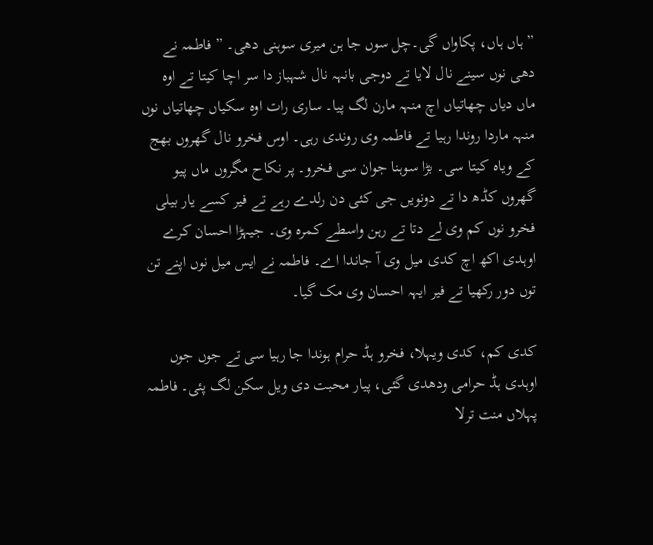” ہاں ہاں، پکاواں گی۔چل سوں جا ہن میری سوہنی دھی۔ ” فاطمہ نے دھی نوں سینے نال لایا تے دوجی بانہہ نال شہباز دا سر اچا کیتا تے اوہ ماں دیاں چھاتیاں اچ منہہ مارن لگ پیا۔ ساری رات اوہ سکیاں چھاتیاں نوں منہہ ماردا روندا رہیا تے فاطمہ وی روندی رہی۔ اوس فخرو نال گھروں بھج کے ویاہ کیتا سی۔ بڑا سوہنا جوان سی فخرو۔ پر نکاح مگروں ماں پیو گھروں کڈھ دا تے دونویں جی کئی دن رلدے رہے تے فیر کسے یار بیلی فخرو نوں کم وی لے دتا تے رہن واسطے کمرہ وی۔ جیہڑا احسان کرے اوہدی اکھ اچ کدی میل وی آ جاندا اے۔ فاطمہ نے ایس میل نوں اپنے تن توں دور رکھیا تے فیر ایہہ احسان وی مک گیا۔

کدی کم، کدی ویہلا، فخرو ہڈ حرام ہوندا جا رہیا سی تے جوں جوں اوہدی ہڈ حرامی ودھدی گئی، پیار محبت دی ویل سکن لگ پئی۔ فاطمہ پہلاں منت ترلا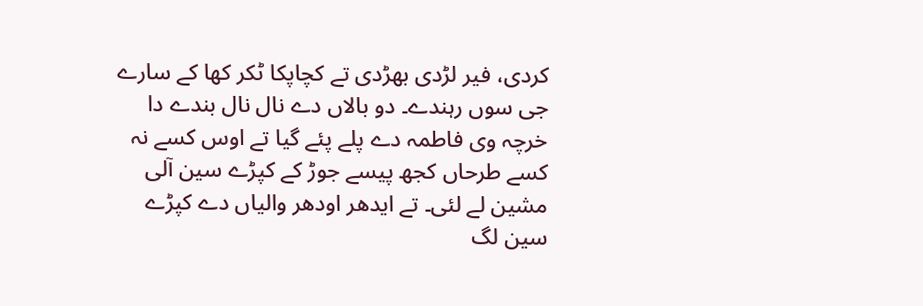کردی، فیر لڑدی بھڑدی تے کچاپکا ٹکر کھا کے سارے جی سوں رہندے۔ دو بالاں دے نال نال بندے دا خرچہ وی فاطمہ دے پلے پئے گیا تے اوس کسے نہ کسے طرحاں کجھ پیسے جوڑ کے کپڑے سین آلی مشین لے لئی۔ تے ایدھر اودھر والیاں دے کپڑے سین لگ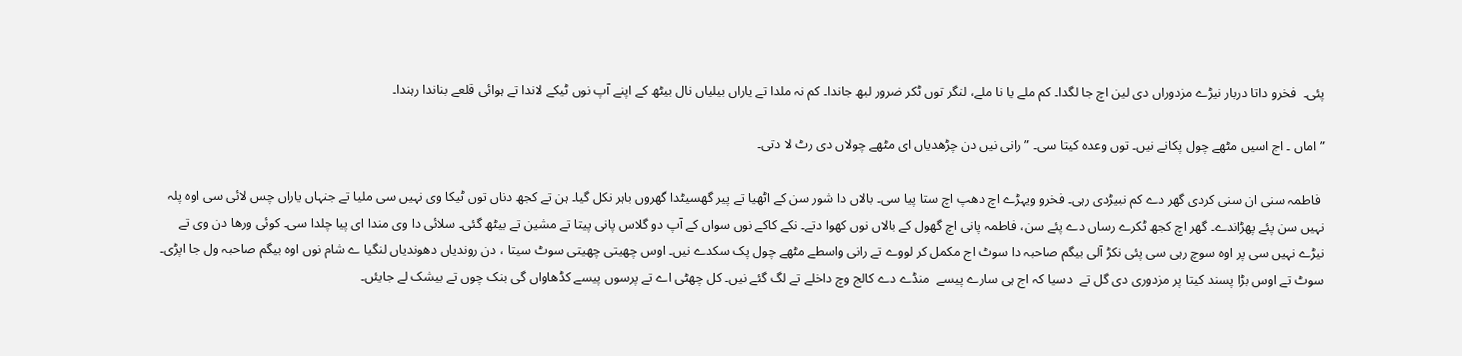پئی۔  فخرو داتا دربار نیڑے مزدوراں دی لین اچ جا لگدا۔ کم ملے یا نا ملے، لنگر توں ٹکر ضرور لبھ جاندا۔ کم نہ ملدا تے یاراں بیلیاں نال بیٹھ کے اپنے آپ نوں ٹیکے لاندا تے ہوائی قلعے بناندا رہندا۔

” اماں ۔ اج اسیں مٹھے چول پکانے نیں۔ توں وعدہ کیتا سی۔ ” رانی نیں دن چڑھدیاں ای مٹھے چولاں دی رٹ لا دتی۔

 فاطمہ سنی ان سنی کردی گھر دے کم نبیڑدی رہی۔ فخرو ویہڑے اچ دھپ اچ ستا پیا سی۔ بالاں دا شور سن کے اٹھیا تے پیر گھسیٹدا گھروں باہر نکل گیا۔ ہن تے کجھ دناں توں ٹیکا وی نہیں سی ملیا تے جنہاں یاراں چس لائی سی اوہ پلہ نہیں سن پئے پھڑاندے۔ گھر اچ کجھ ٹکرے رساں دے پئے سن، فاطمہ پانی اچ گھول کے بالاں نوں کھوا دتے۔ نکے کاکے نوں سواں کے آپ دو گلاس پانی پیتا تے مشین تے بیٹھ گئی۔ سلائی دا وی مندا ای پیا چلدا سی۔ کوئی ورھا دن وی تے نیڑے نہیں سی پر اوہ سوچ رہی سی پئی نکڑ آلی بیگم صاحبہ دا سوٹ اج مکمل کر لووے تے رانی واسطے مٹھے چول پک سکدے نیں۔ اوس چھیتی چھیتی سوٹ سیتا ، دن روندیاں دھوندیاں لنگیا ے شام نوں اوہ بیگم صاحبہ ول جا اپڑی۔ سوٹ تے اوس بڑا پسند کیتا پر مزدوری دی گل تے  دسیا کہ اج ہی سارے پیسے  منڈے دے کالج وچ داخلے تے لگ گئے نیں۔ کل چھٹی اے تے پرسوں پیسے کڈھاواں گی بنک چوں تے بیشک لے جایئں۔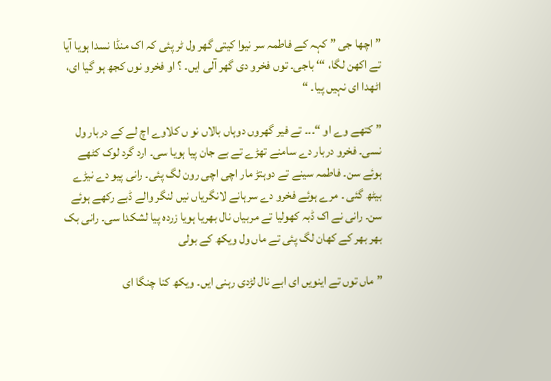” اچھا جی ” کہہ کے فاطمہ سر نیوا کیتی گھر ول ٹر پئی کہ اک منڈا نسدا ہویا آیا تے اکھن لگا، “‘ باجی۔ توں فخرو دی گھر آلی ایں۔ ؟ او فخرو نوں کجھ ہو گیا ای، اٹھدا ای نہیں پیا۔ “

” کتھے وے او “۔۔۔ تے فیر گھروں دوہاں بالاں نو ں کلاوے اچ لے کے دربار ول نسی۔ فخرو دربار دے سامنے تھڑے تے بے جان پیا ہویا سی۔ ارد گرد لوک کٹھے ہوئے سن۔ فاطمہ سینے تے دوہتڑ مار اچی اچی رون لگ پئی۔ رانی پیو دے نیڑے بیٹھ گئی ۔ مرے ہوئے فخرو دے سرہانے لانگریاں نیں لنگر والے ڈبے رکھے ہوئے سن۔ رانی نے اک ڈبہ کھولیا تے مربیاں نال بھریا ہویا زردہ پیا لشکدا سی۔ رانی بک بھر بھر کے کھان لگ پئی تے ماں ول ویکھ کے بولی

” ماں توں تے اینویں ای ابے نال لڑدی رہنی ایں۔ ویکھ کنا چنگا ای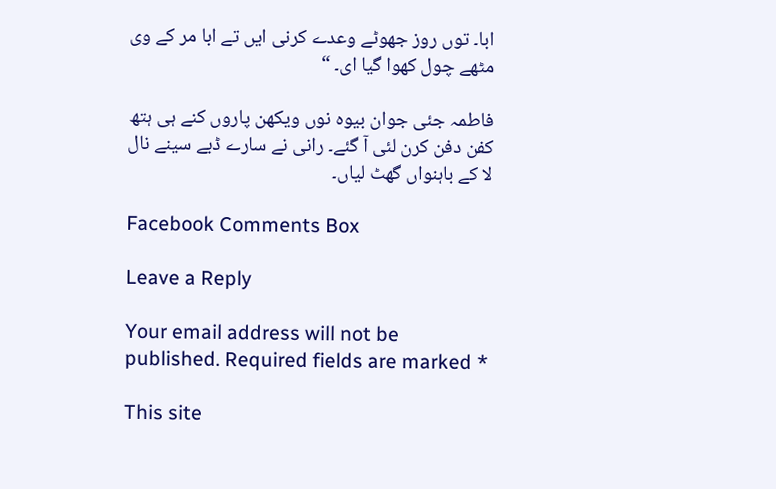ابا۔ توں روز جھوٹے وعدے کرنی ایں تے ابا مر کے وی مٹھے چول کھوا گیا ای۔ “

فاطمہ جئی جوان بیوہ نوں ویکھن پاروں کنے ہی ہتھ کفن دفن کرن لئی آ گئے۔ رانی نے سارے ڈبے سینے نال لا کے باہنواں گھٹ لیاں۔

Facebook Comments Box

Leave a Reply

Your email address will not be published. Required fields are marked *

This site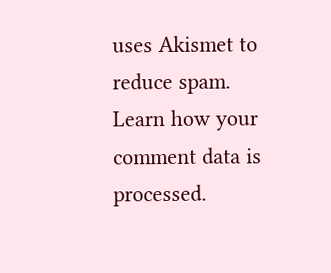uses Akismet to reduce spam. Learn how your comment data is processed.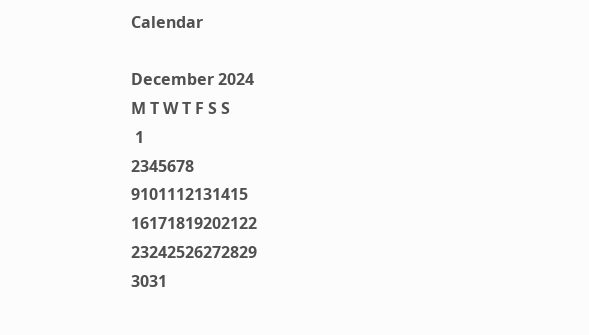Calendar

December 2024
M T W T F S S
 1
2345678
9101112131415
16171819202122
23242526272829
3031